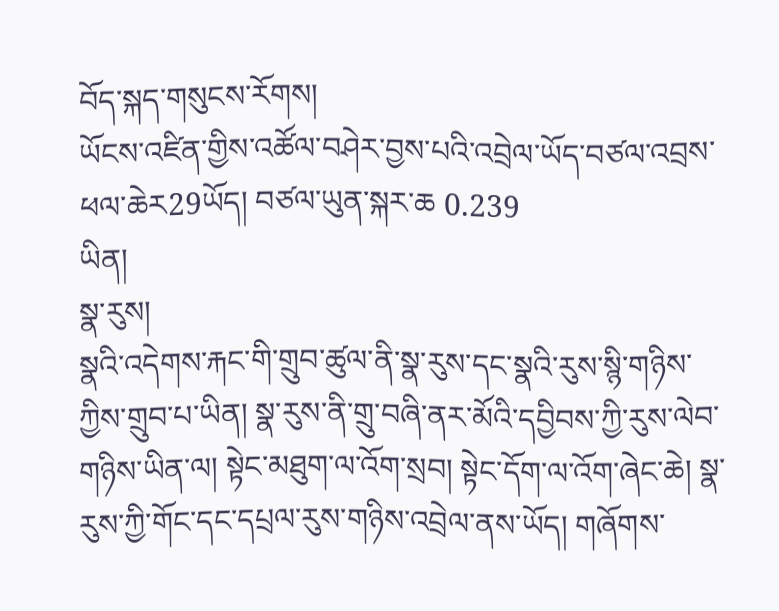བོད་སྐད་གསུངས་རོགས།
ཡོངས་འཛིན་གྱིས་འཚོལ་བཤེར་བྱས་པའི་འབྲེལ་ཡོད་བཙལ་འབྲས་ཕལ་ཆེར29ཡོད། བཙལ་ཡུན་སྐར་ཆ 0.239
ཡིན།
སྣ་རུས།
སྣའི་འདེགས་རྐང་གི་གྲུབ་ཚུལ་ནི་སྣ་རུས་དང་སྣའི་རུས་སྙི་གཉིས་ཀྱིས་གྲུབ་པ་ཡིན། སྣ་རུས་ནི་གྲུ་བཞི་ནར་མོའི་དབྱིབས་ཀྱི་རུས་ལེབ་གཉིས་ཡིན་ལ། སྟེང་མཐུག་ལ་འོག་སྲབ། སྟེང་དོག་ལ་འོག་ཞེང་ཆེ། སྣ་རུས་ཀྱི་གོང་དང་དཔྲལ་རུས་གཉིས་འབྲེལ་ནས་ཡོད། གཞོགས་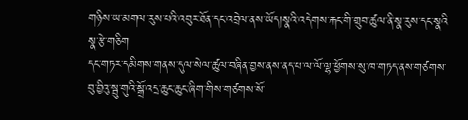གཉིས་ཡ་མགལ་རུས་པའི་འབུར་ཐོན་དང་འབྲེལ་ནས་ཡོད།སྣའི་འདེགས་རྐང་གི་གྲུབ་ཚུལ་ནི་སྣ་རུས་དང་སྣའི
སྣ་རྩེ་གཅིག
དང་གཏར་དམིགས་གནས་དུལ་སེལ་ཚུལ་བཞིན་བྱས་ནས་ནད་པ་ལ་ལོ་ལྷ་ཕྱོགས་སུ་ཁ་གཏད་ནས་གཙགས་བུ་བྱིའུ་སྦུ་གུའི་སྒྲོ་འདྲ་ཆུང་ཆུང་ཞིག་གིས་གཙགས་སོ་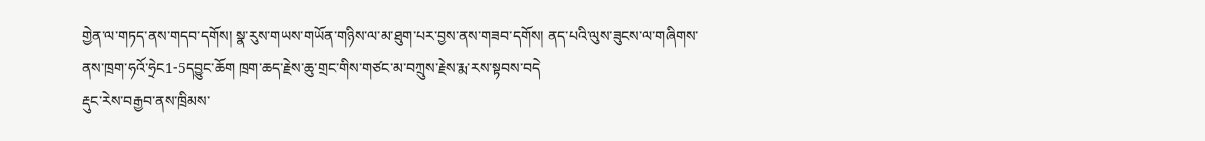གྱེན་ལ་གཏད་ནས་གདབ་དགོས། སྣ་རུས་གཡས་གཡོན་གཉིས་ལ་མ་ཐུག་པར་བྱས་ནས་གཟབ་དགོས། ནད་པའི་ལུས་ཟུངས་ལ་གཞིགས་ནས་ཁྲག་ཧའོ་ཧྲེང1-5དབྱུང་ཆོག ཁྲག་ཆད་རྗེས་ཆུ་གྲང་གིས་གཙང་མ་བཀྲུས་རྗེས་རྨ་རས་སྟབས་བདེ
རྡུང་རེས་བརྒྱབ་ནས་ཁྲིམས་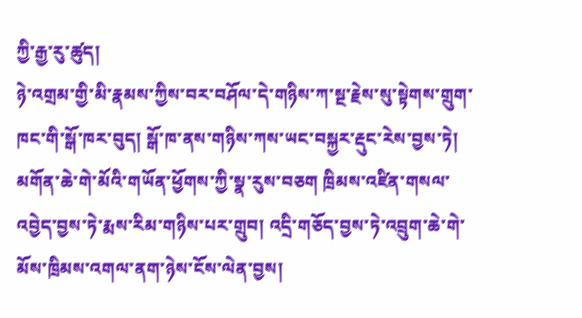ཀྱི་རྒྱ་རུ་ཚུད།
ཉེ་འགྲམ་གྱི་མི་རྣམས་ཀྱིས་བར་བཤོལ་དེ་གཉིས་ཀ་སྔ་རྗེས་སུ་སྟེགས་གྲུག་ཁང་གི་སྒོ་ཁར་བུད། སྒོ་ཁ་ནས་གཉིས་ཀས་ཡང་བསྐྱར་རྡུང་རེས་བྱས་ཏེ། མགོན་ཆེ་གེ་མོའི་གཡོན་ཕྱོགས་ཀྱི་སྣ་རུས་བཅག ཁྲིམས་འཛིན་གསལ་འབྱེད་བྱས་ཏེ་རྨས་རིམ་གཉིས་པར་གྲུབ། འདྲི་གཅོད་བྱས་ཏེ་འབྲུག་ཆེ་གེ་མོས་ཁྲིམས་འགལ་ནག་ཉེས་ངོས་ལེན་བྱས།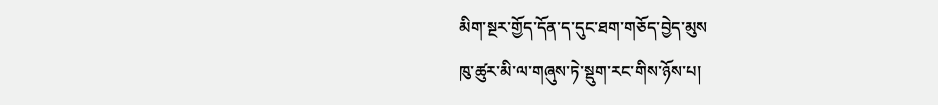མིག་སྔར་གྱོད་དོན་ད་དུང་ཐག་གཅོད་བྱེད་མུས
ཁུ་ཚུར་མི་ལ་གཞུས་ཏེ་སྡུག་རང་གིས་ཉོས་པ།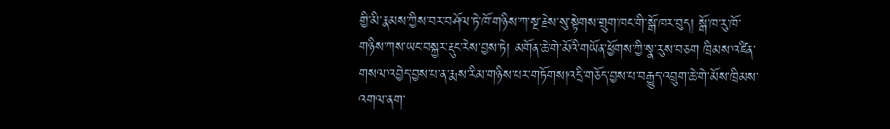གྱི་མི་རྣམས་ཀྱིས་བར་བཤོལ་ཏེ་ཁོ་གཉིས་ཀ་སྔ་རྗེས་སུ་སྟེགས་གྲུག་ཁང་གི་སྒོ་ཁར་བུད། སྒོ་ཁ་རུ་ཁོ་གཉིས་ཀས་ཡང་བསྐྱར་རྡུང་རེས་བྱས་ཏེ། མགོན་ཆེ་གེ་མོའི་གཡོན་ཕྱོགས་ཀྱི་སྣ་རུས་བཅག ཁྲིམས་འཛིན་གསལ་འབྱེད་བྱས་པ་ན་རྨས་རིམ་གཉིས་པར་གཏོགས།འདྲི་གཅོད་བྱས་པ་བརྒྱུད་འབྲུག་ཆེ་གེ་མོས་ཁྲིམས་འགལ་ནག་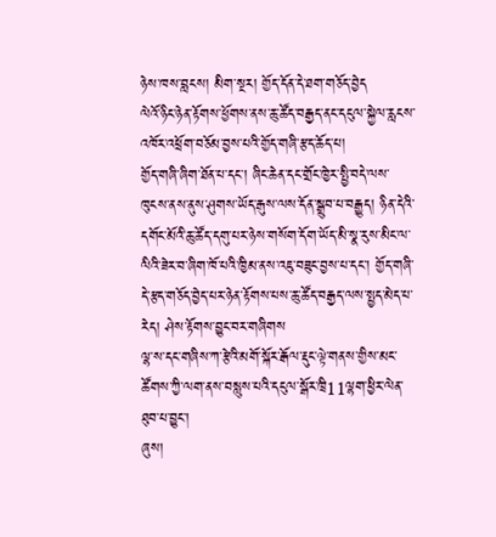ཉེས་ཁས་བླངས། མིག་སྔར། གྱོད་དོན་དེ་ཐག་གཅོད་བྱེད
ལེའོ་ཉིང་ཉེན་རྟོགས་ཕྱོགས་ནས་ཆུ་ཚོད་བརྒྱད་ནང་དངུལ་སྐྱེལ་རླངས་འཁོར་འཕྲོག་བཅོམ་བྱས་པའི་གྱོད་གཞི་རྩད་ཆོད་པ།
གྱོད་གཞི་ཞིག་ཐོན་པ་དང་། ཞིང་ཆེན་དང་གྲོང་ཁྱེར་སྤྱི་བདེ་ལས་ཁུངས་ནས་ནུས་ཤུགས་ཡོད་རྒུས་ལས་དོན་སྒྲུབ་པ་བརྒྱུད། ཉིན་དེའི་དགོང་མོའི་ཆུ་ཚོད་དགུ་པར་ཉེས་གསོག་དོག་ཡོད་མི་སྣ་རུས་མིང་ལ་ལིའི་ཟེར་བ་ཞིག་ཁོ་པའི་ཁྱིམ་ནས་འཇུ་བཟུང་བྱས་པ་དང་། གྱོད་གཞི་དེ་རྩད་གཅོད་བྱེད་པར་ཉེན་རྟོགས་པས་ཆུ་ཚོད་བརྒྱད་ལས་སྤྱད་མེད་པ་རེད། ཤེས་རྟོགས་བྱུང་བར་གཞིགས
ལྷ་ས་དང་གཞིས་ཀ་རྩེའི་མགོ་སྐོར་རྒོལ་རྡུང་ལྟེ་གནས་གྱིས་མང་ཚོགས་ཀྱི་ལག་ནས་བསླུས་པའི་དངུལ་སྒོར་ཁྲི11ལྷག་ཕྱིར་ལེན་ཐུབ་པ་བྱུང་།
ཞུས།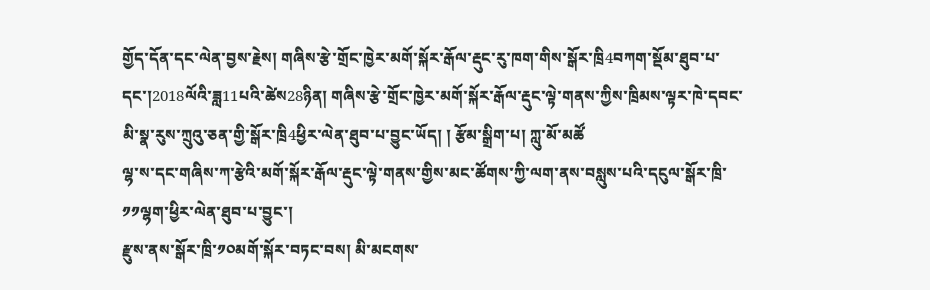གྱོད་དོན་དང་ལེན་བྱས་རྗེས། གཞིས་རྩེ་གྲོང་ཁྱེར་མགོ་སྐོར་རྒོལ་རྡུང་རུ་ཁག་གིས་སྒོར་ཁྲི4བཀག་སྡོམ་ཐུབ་པ་དང་།2018ལོའི་ཟླ11པའི་ཚེས28ཉིན། གཞིས་རྩེ་གྲོང་ཁྱེར་མགོ་སྐོར་རྒོལ་རྡུང་ལྟེ་གནས་ཀྱིས་ཁྲིམས་ལྟར་ཁེ་དབང་མི་སྣ་རུས་ཀྲུའུ་ཅན་གྱི་སྒོར་ཁྲི4ཕྱིར་ལེན་ཐུབ་པ་བྱུང་ཡོད། ། རྩོམ་སྒྲིག་པ། ཀླུ་མོ་མཚོ
ལྷ་ས་དང་གཞིས་ཀ་རྩེའི་མགོ་སྐོར་རྒོལ་རྡུང་ལྟེ་གནས་གྱིས་མང་ཚོགས་ཀྱི་ལག་ནས་བསླུས་པའི་དངུལ་སྒོར་ཁྲི་༡༡ལྷག་ཕྱིར་ལེན་ཐུབ་པ་བྱུང་།
རྫུས་ནས་སྒོར་ཁྲི་༡༠མགོ་སྐོར་བཏང་བས། མི་མངགས་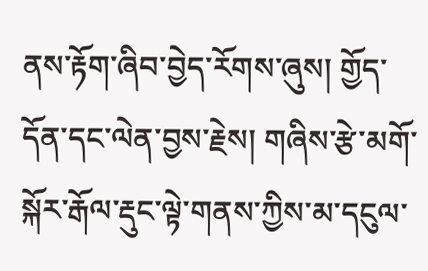ནས་རྟོག་ཞིབ་བྱེད་རོགས་ཞུས། གྱོད་དོན་དང་ལེན་བྱས་རྗེས། གཞིས་རྩེ་མགོ་སྐོར་རྒོལ་རྡུང་ལྟེ་གནས་ཀྱིས་མ་དངུལ་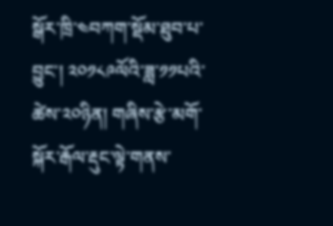སྒོར་ཁྲི་༤བཀག་སྡོམ་ཐུབ་པ་བྱུང་། ༢༠༡༨༩ལོའི་ཟླ་༡༡པའི་ཚེས་༢༠ཉིན། གཞིས་རྩེ་མགོ་སྐོར་རྒོལ་རྡུང་ལྟེ་གནས་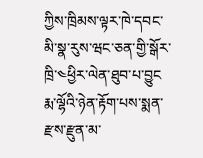ཀྱིས་ཁྲིམས་ལྟར་ཁེ་དབང་མི་སྣ་རུས་ཝང་ཅན་གྱི་སྒོར་ཁྲི་༤ཕྱིར་ལེན་ཐུབ་པ་བྱུང
རྨ་ལྷོའི་ཉེན་རྟོག་པས་སྨན་རྫས་རྫུན་མ་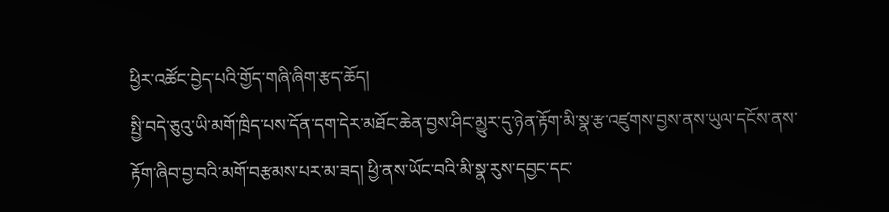ཕྱིར་འཚོང་བྱེད་པའི་གྱོད་གཞི་ཞིག་རྩད་ཆོད།
སྤྱི་བདེ་ཅུའུ་ཡི་མགོ་ཁྲིད་པས་དོན་དག་དེར་མཐོང་ཆེན་བྱས་ཤིང་མྱུར་དུ་ཉེན་རྟོག་མི་སྣ་རྩ་འཛུགས་བྱས་ནས་ཡུལ་དངོས་ནས་རྟོག་ཞིབ་བྱ་བའི་མགོ་བརྩམས་པར་མ་ཟད། ཕྱི་ནས་ཡོང་བའི་མི་སྣ་རུས་དབྱང་དང་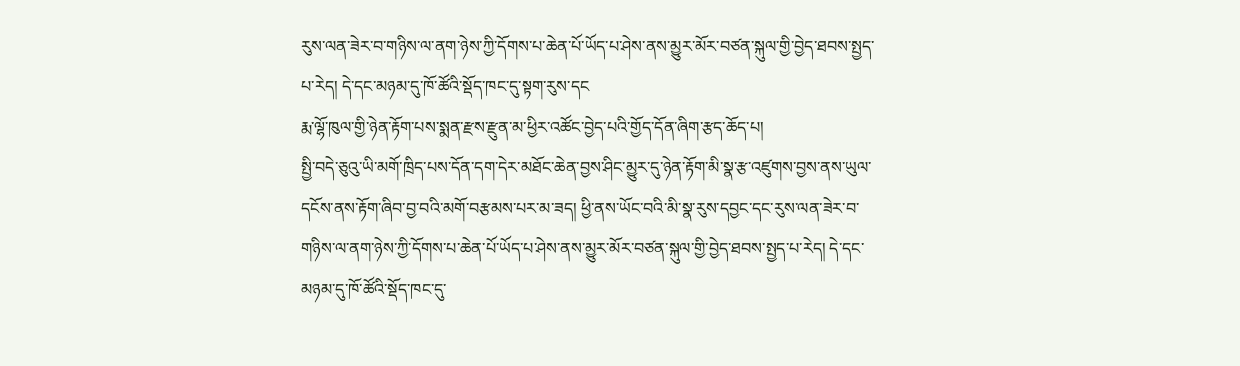རུས་ལན་ཟེར་བ་གཉིས་ལ་ནག་ཉེས་ཀྱི་དོགས་པ་ཆེན་པོ་ཡོད་པ་ཤེས་ནས་མྱུར་མོར་བཙན་སྐུལ་གྱི་བྱེད་ཐབས་སྤྱད་པ་རེད། དེ་དང་མཉམ་དུ་ཁོ་ཚོའི་སྡོད་ཁང་དུ་སྟག་རུས་དང
རྨ་ལྷོ་ཁུལ་གྱི་ཉེན་རྟོག་པས་སྨན་རྫས་རྫུན་མ་ཕྱིར་འཚོང་བྱེད་པའི་གྱོད་དོན་ཞིག་རྩད་ཆོད་པ།
སྤྱི་བདེ་ཅུའུ་ཡི་མགོ་ཁྲིད་པས་དོན་དག་དེར་མཐོང་ཆེན་བྱས་ཤིང་མྱུར་དུ་ཉེན་རྟོག་མི་སྣ་རྩ་འཛུགས་བྱས་ནས་ཡུལ་དངོས་ནས་རྟོག་ཞིབ་བྱ་བའི་མགོ་བརྩམས་པར་མ་ཟད། ཕྱི་ནས་ཡོང་བའི་མི་སྣ་རུས་དབྱང་དང་རུས་ལན་ཟེར་བ་གཉིས་ལ་ནག་ཉེས་ཀྱི་དོགས་པ་ཆེན་པོ་ཡོད་པ་ཤེས་ནས་མྱུར་མོར་བཙན་སྐུལ་གྱི་བྱེད་ཐབས་སྤྱད་པ་རེད། དེ་དང་མཉམ་དུ་ཁོ་ཚོའི་སྡོད་ཁང་དུ་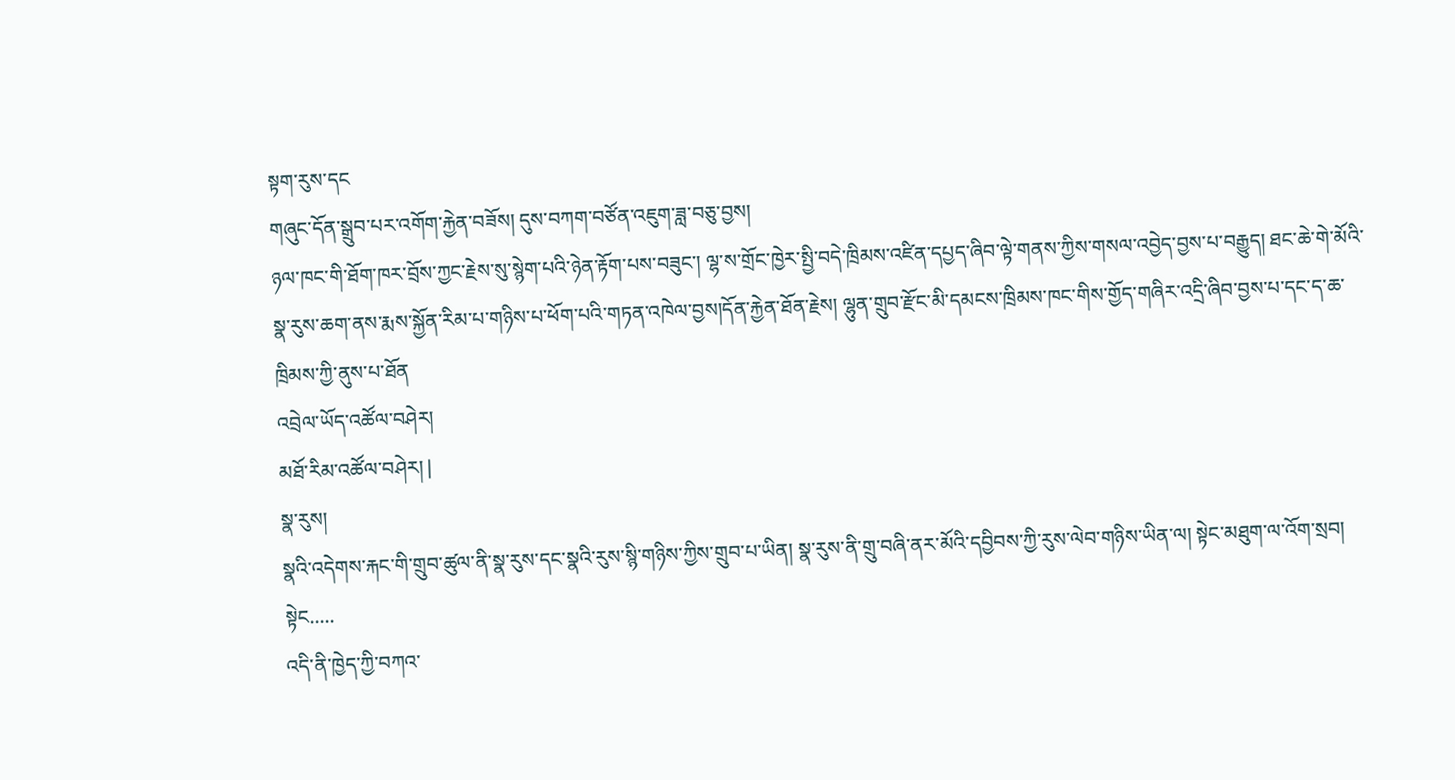སྟག་རུས་དང
གཞུང་དོན་སྒྲུབ་པར་འགོག་རྐྱེན་བཟོས། དུས་བཀག་བཙོན་འཇུག་ཟླ་བཅུ་བྱས།
ཉལ་ཁང་གི་ཐོག་ཁར་བྲོས་ཀྱང་རྗེས་སུ་སྙེག་པའི་ཉེན་རྟོག་པས་བཟུང་། ལྷ་ས་གྲོང་ཁྱེར་སྤྱི་བདེ་ཁྲིམས་འཛིན་དཔྱད་ཞིབ་ལྟེ་གནས་ཀྱིས་གསལ་འབྱེད་བྱས་པ་བརྒྱུད། ཐང་ཆེ་གེ་མོའི་སྣ་རུས་ཆག་ནས་རྨས་སྐྱོན་རིམ་པ་གཉིས་པ་ཕོག་པའི་གཏན་འཁེལ་བྱས།དོན་རྐྱེན་ཐོན་རྗེས། ལྷུན་གྲུབ་རྫོང་མི་དམངས་ཁྲིམས་ཁང་གིས་གྱོད་གཞིར་འདྲི་ཞིབ་བྱས་པ་དང་ད་ཆ་ཁྲིམས་ཀྱི་ནུས་པ་ཐོན
འབྲེལ་ཡོད་འཚོལ་བཤེར།
མཐོ་རིམ་འཚོལ་བཤེར། |
སྣ་རུས།
སྣའི་འདེགས་རྐང་གི་གྲུབ་ཚུལ་ནི་སྣ་རུས་དང་སྣའི་རུས་སྙི་གཉིས་ཀྱིས་གྲུབ་པ་ཡིན། སྣ་རུས་ནི་གྲུ་བཞི་ནར་མོའི་དབྱིབས་ཀྱི་རུས་ལེབ་གཉིས་ཡིན་ལ། སྟེང་མཐུག་ལ་འོག་སྲབ། སྟེང.....
འདི་ནི་ཁྱེད་ཀྱི་བཀའ་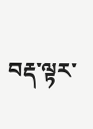བརྡ་ལྟར་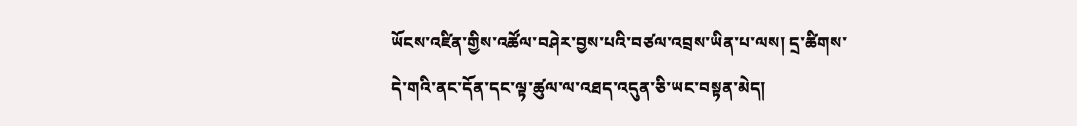ཡོངས་འཛིན་གྱིས་འཚོལ་བཤེར་བྱས་པའི་བཙལ་འབྲས་ཡིན་པ་ལས། དྲ་ཚིགས་དེ་གའི་ནང་དོན་དང་ལྟ་ཚུལ་ལ་འཐད་འདུན་ཅི་ཡང་བསྟན་མེད།